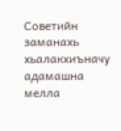Советийн заманахь хьалакхиъначу адамашна мелла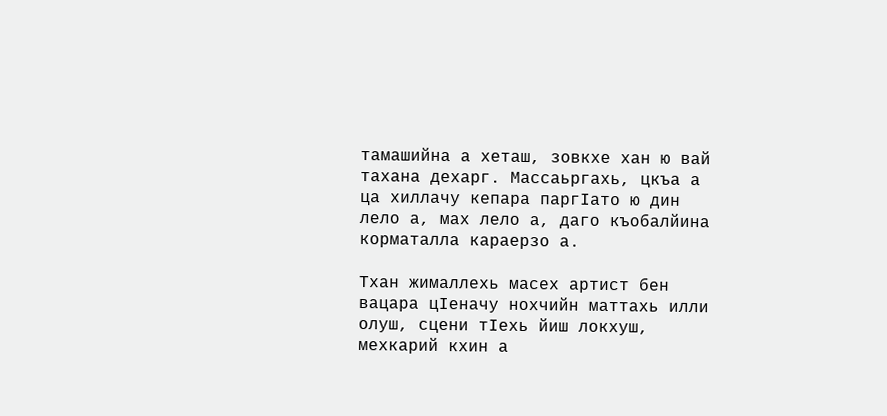тамашийна а хеташ, зовкхе хан ю вай тахана дехарг. Массаьргахь, цкъа а ца хиллачу кепара паргIато ю дин лело а, мах лело а, даго къобалйина корматалла караерзо а.

Тхан жималлехь масех артист бен вацара цIеначу нохчийн маттахь илли олуш, сцени тIехь йиш локхуш, мехкарий кхин а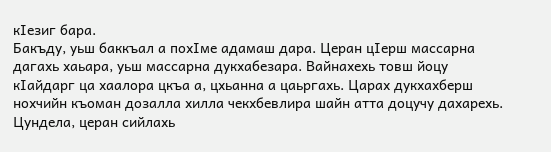кIезиг бара.
Бакъду, уьш баккъал а похIме адамаш дара. Церан цIерш массарна дагахь хаьара, уьш массарна дукхабезара. Вайнахехь товш йоцу кIайдарг ца хаалора цкъа а, цхьанна а цаьргахь. Царах дукхахберш нохчийн къоман дозалла хилла чекхбевлира шайн атта доцучу дахарехь. Цундела, церан сийлахь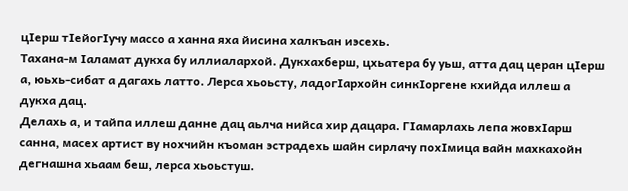цIерш тIейогIучу массо а ханна яха йисина халкъан иэсехь.
Тахана-м Iаламат дукха бу иллиалархой. Дукхахберш, цхьатера бу уьш, атта дац церан цIерш а, юьхь-сибат а дагахь латто. Лерса хьоьсту, ладогIархойн синкIоргене кхийда иллеш а дукха дац.
Делахь а, и тайпа иллеш данне дац аьлча нийса хир дацара. ГIамарлахь лепа жовхIарш санна, масех артист ву нохчийн къоман эстрадехь шайн сирлачу похIмица вайн махкахойн дегнашна хьаам беш, лерса хьоьстуш.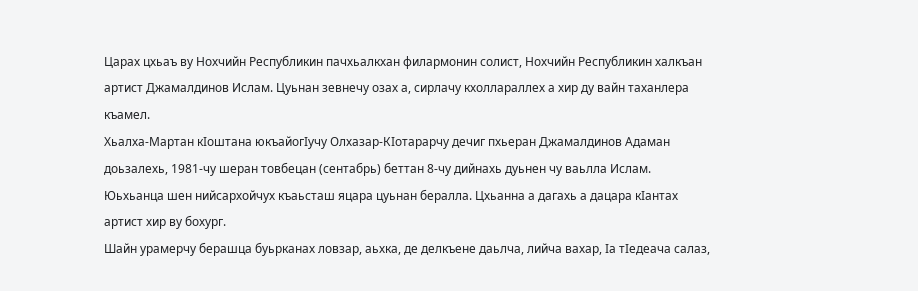Царах цхьаъ ву Нохчийн Республикин пачхьалкхан филармонин солист, Нохчийн Республикин халкъан артист Джамалдинов Ислам. Цуьнан зевнечу озах а, сирлачу кхоллараллех а хир ду вайн таханлера къамел.
Хьалха-Мартан кIоштана юкъайогIучу Олхазар-КIотарарчу дечиг пхьеран Джамалдинов Адаман доьзалехь, 1981-чу шеран товбецан (сентабрь) беттан 8-чу дийнахь дуьнен чу ваьлла Ислам. Юьхьанца шен нийсархойчух къаьсташ яцара цуьнан бералла. Цхьанна а дагахь а дацара кIантах артист хир ву бохург.
Шайн урамерчу берашца буьрканах ловзар, аьхка, де делкъене даьлча, лийча вахар, Iа тIедеача салаз,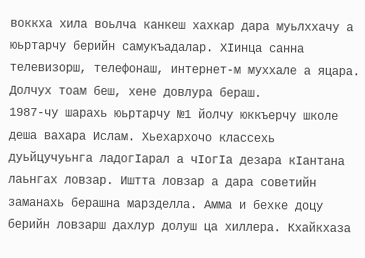воккха хила воьлча канкеш хахкар дара муьлххачу а юьртарчу берийн самукъадалар. ХIинца санна телевизорш, телефонаш, интернет-м муххале а яцара. Долчух тоам беш, хене довлура бераш.
1987-чу шарахь юьртарчу №1 йолчу юккъерчу школе деша вахара Ислам. Хьехархочо классехь дуьйцучуьнга ладогIарал а чIогIа дезара кIантана лаьнгах ловзар. Иштта ловзар а дара советийн заманахь берашна марзделла. Амма и бехке доцу берийн ловзарш дахлур долуш ца хиллера. Кхайкхаза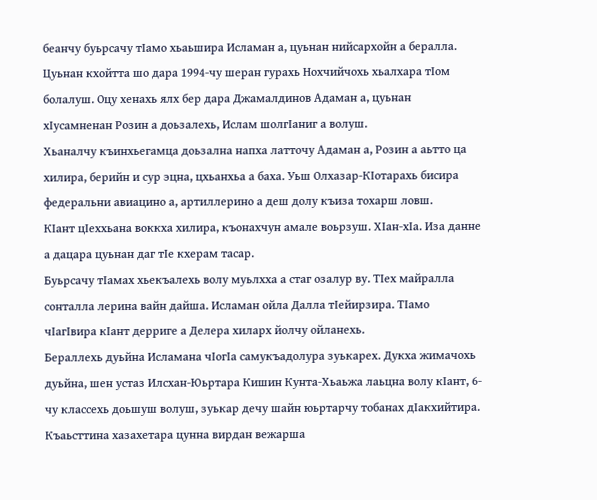беанчу буьрсачу тIамо хьаьшира Исламан а, цуьнан нийсархойн а бералла.
Цуьнан кхойтта шо дара 1994-чу шеран гурахь Нохчийчохь хьалхара тIом болалуш. Оцу хенахь ялх бер дара Джамалдинов Адаман а, цуьнан хIусамненан Розин а доьзалехь, Ислам шолгIаниг а волуш.
Хьаналчу къинхьегамца доьзална напха латточу Адаман а, Розин а аьтто ца хилира, берийн и сур эцна, цхьанхьа а баха. Уьш Олхазар-КIотарахь бисира федеральни авиацино а, артиллерино а деш долу къиза тохарш ловш.
КIант цIеххьана воккха хилира, къонахчун амале воьрзуш. ХIан-хIа. Иза данне а дацара цуьнан даг тIе кхерам тасар.
Буьрсачу тIамах хьекъалехь волу муьлхха а стаг озалур ву. ТIех майралла сонталла лерина вайн дайша. Исламан ойла Далла тIейирзира. ТIамо чIагIвира кIант дерриге а Делера хиларх йолчу ойланехь.
Бераллехь дуьйна Исламана чIогIа самукъадолура зуькарех. Дукха жимачохь дуьйна, шен устаз Илсхан-Юьртара Кишин Кунта-Хьаьжа лаьцна волу кIант, 6-чу классехь доьшуш волуш, зуькар дечу шайн юьртарчу тобанах дIакхийтира.
Къаьсттина хазахетара цунна вирдан вежарша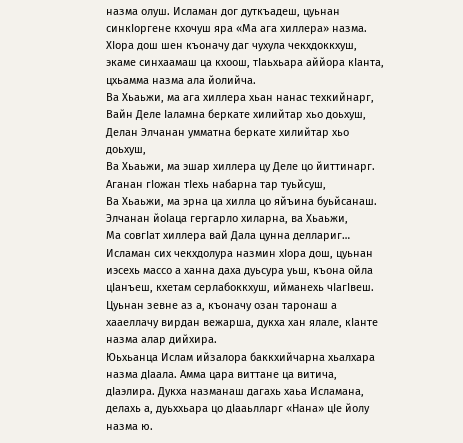назма олуш. Исламан дог дуткъадеш, цуьнан синкIоргене кхочуш яра «Ма ага хиллера» назма.
ХIора дош шен къоначу даг чухула чекхдоккхуш, экаме синхаамаш ца кхоош, тIаьхьара аййора кIанта, цхьамма назма ала йолийча.
Ва Хьаьжи, ма ага хиллера хьан нанас техкийнарг,
Вайн Деле Iаламна беркате хилийтар хьо доьхуш,
Делан Элчанан умматна беркате хилийтар хьо доьхуш,
Ва Хьаьжи, ма эшар хиллера цу Деле цо йиттинарг.
Аганан гIожан тIехь набарна тар туьйсуш,
Ва Хьаьжи, ма эрна ца хилла цо яйъина буьйсанаш.
Элчанан йоIаца гергарло хиларна, ва Хьаьжи,
Ма совгIат хиллера вай Дала цунна деллариг…
Исламан сих чекхдолура назмин хIора дош, цуьнан иэсехь массо а ханна даха дуьсура уьш, къона ойла цIанъеш, кхетам серлабоккхуш, ийманехь чIагIвеш. Цуьнан зевне аз а, къоначу озан таронаш а хааеллачу вирдан вежарша, дукха хан ялале, кIанте назма алар дийхира.
Юьхьанца Ислам ийзалора баккхийчарна хьалхара назма дIаала. Амма цара виттане ца витича, дIаэлира. Дукха назманаш дагахь хаьа Исламана, делахь а, дуьххьара цо дIааьлларг «Нана» цIе йолу назма ю.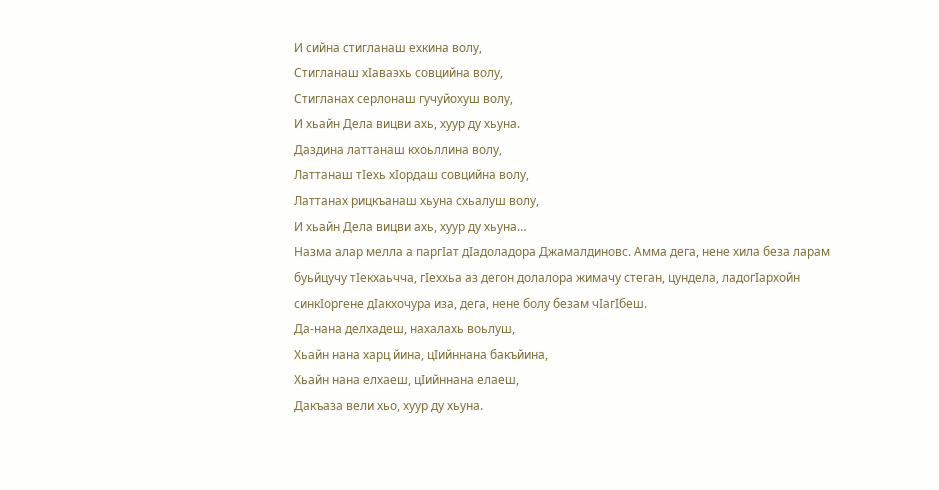И сийна стигланаш ехкина волу,
Стигланаш хIаваэхь совцийна волу,
Стигланах серлонаш гучуйохуш волу,
И хьайн Дела вицви ахь, хуур ду хьуна.
Даздина латтанаш кхоьллина волу,
Латтанаш тIехь хIордаш совцийна волу,
Латтанах рицкъанаш хьуна схьалуш волу,
И хьайн Дела вицви ахь, хуур ду хьуна…
Назма алар мелла а паргIат дIадоладора Джамалдиновс. Амма дега, нене хила беза ларам буьйцучу тIекхаьчча, гIеххьа аз дегон долалора жимачу стеган, цундела, ладогIархойн синкIоргене дIакхочура иза, дега, нене болу безам чIагIбеш.
Да-нана делхадеш, нахалахь воьлуш,
Хьайн нана харц йина, цIийннана бакъйина,
Хьайн нана елхаеш, цIийннана елаеш,
Дакъаза вели хьо, хуур ду хьуна.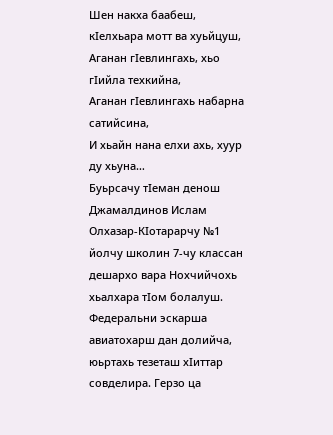Шен накха баабеш, кIелхьара мотт ва хуьйцуш,
Аганан гIевлингахь, хьо гIийла техкийна,
Аганан гIевлингахь набарна сатийсина,
И хьайн нана елхи ахь, хуур ду хьуна…
Буьрсачу тIеман денош
Джамалдинов Ислам Олхазар-КIотарарчу №1 йолчу школин 7-чу классан дешархо вара Нохчийчохь хьалхара тIом болалуш. Федеральни эскарша авиатохарш дан долийча, юьртахь тезеташ хIиттар совделира. Герзо ца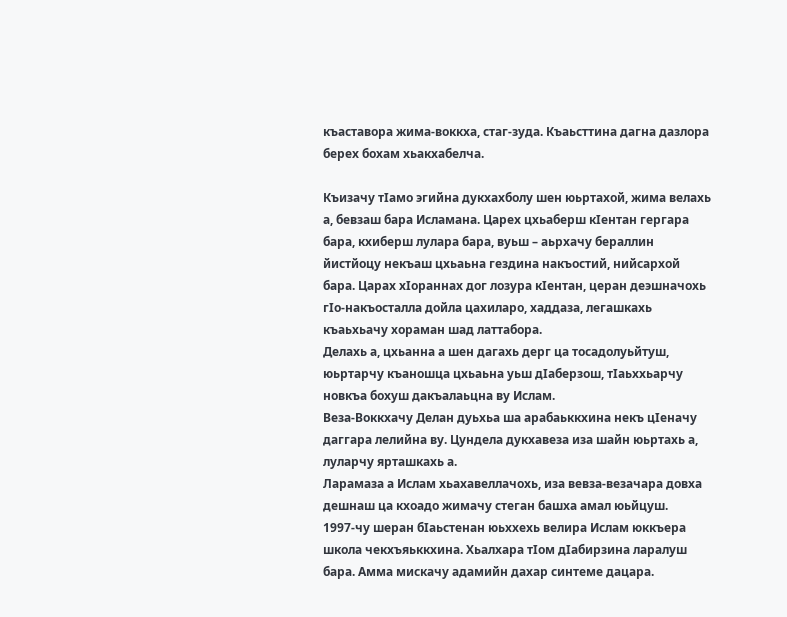къаставора жима-воккха, стаг-зуда. Къаьсттина дагна дазлора берех бохам хьакхабелча.

Къизачу тIамо эгийна дукхахболу шен юьртахой, жима велахь а, бевзаш бара Исламана. Царех цхьаберш кIентан гергара бара, кхиберш лулара бара, вуьш – аьрхачу бераллин йистйоцу некъаш цхьаьна гездина накъостий, нийсархой бара. Царах хIораннах дог лозура кIентан, церан деэшначохь гIо-накъосталла дойла цахиларо, хаддаза, легашкахь къаьхьачу хораман шад латтабора.
Делахь а, цхьанна а шен дагахь дерг ца тосадолуьйтуш, юьртарчу къаношца цхьаьна уьш дIаберзош, тIаьххьарчу новкъа бохуш дакъалаьцна ву Ислам.
Веза-Воккхачу Делан дуьхьа ша арабаьккхина некъ цIеначу даггара лелийна ву. Цундела дукхавеза иза шайн юьртахь а, луларчу ярташкахь а.
Ларамаза а Ислам хьахавеллачохь, иза вевза-везачара довха дешнаш ца кхоадо жимачу стеган башха амал юьйцуш.
1997-чу шеран бIаьстенан юьххехь велира Ислам юккъера школа чекхъяьккхина. Хьалхара тIом дIабирзина ларалуш бара. Амма мискачу адамийн дахар синтеме дацара.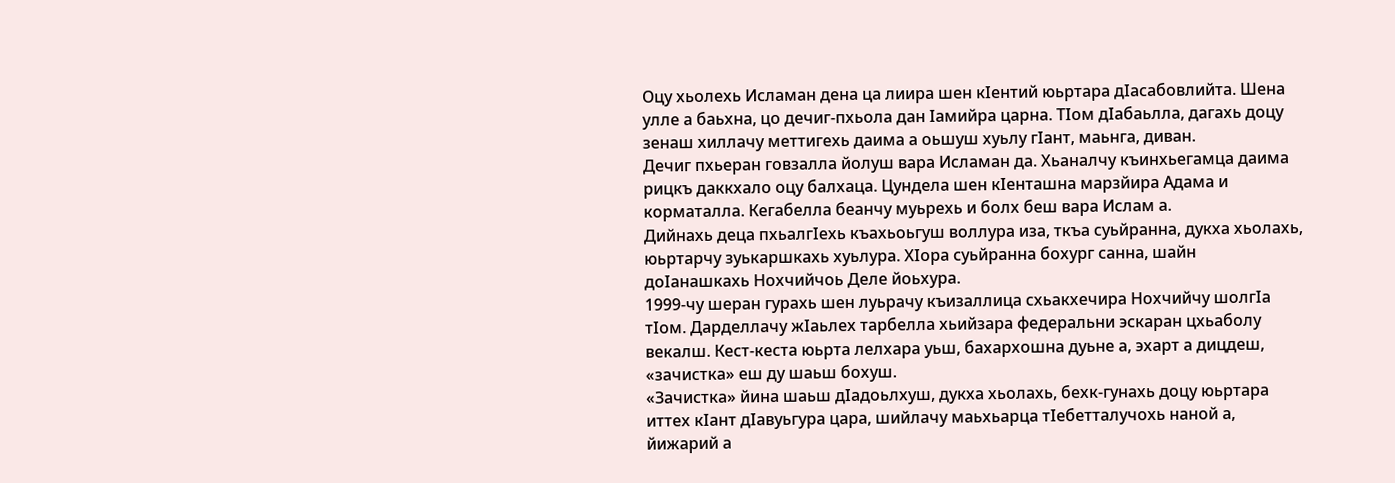Оцу хьолехь Исламан дена ца лиира шен кIентий юьртара дIасабовлийта. Шена улле а баьхна, цо дечиг-пхьола дан Iамийра царна. ТIом дIабаьлла, дагахь доцу зенаш хиллачу меттигехь даима а оьшуш хуьлу гIант, маьнга, диван.
Дечиг пхьеран говзалла йолуш вара Исламан да. Хьаналчу къинхьегамца даима рицкъ даккхало оцу балхаца. Цундела шен кIенташна марзйира Адама и корматалла. Кегабелла беанчу муьрехь и болх беш вара Ислам а.
Дийнахь деца пхьалгIехь къахьоьгуш воллура иза, ткъа суьйранна, дукха хьолахь, юьртарчу зуькаршкахь хуьлура. ХIора суьйранна бохург санна, шайн доIанашкахь Нохчийчоь Деле йоьхура.
1999-чу шеран гурахь шен луьрачу къизаллица схьакхечира Нохчийчу шолгIа тIом. Дарделлачу жIаьлех тарбелла хьийзара федеральни эскаран цхьаболу векалш. Кест-кеста юьрта лелхара уьш, бахархошна дуьне а, эхарт а дицдеш, «зачистка» еш ду шаьш бохуш.
«Зачистка» йина шаьш дIадоьлхуш, дукха хьолахь, бехк-гунахь доцу юьртара иттех кIант дIавуьгура цара, шийлачу маьхьарца тIебетталучохь наной а, йижарий а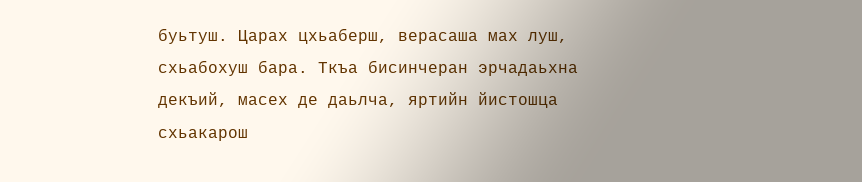буьтуш. Царах цхьаберш, верасаша мах луш, схьабохуш бара. Ткъа бисинчеран эрчадаьхна декъий, масех де даьлча, яртийн йистошца схьакарош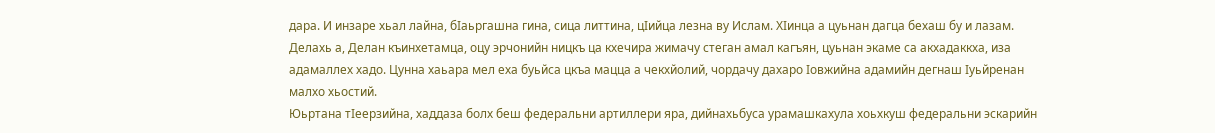дара. И инзаре хьал лайна, бIаьргашна гина, сица литтина, цIийца лезна ву Ислам. ХIинца а цуьнан дагца бехаш бу и лазам.
Делахь а, Делан къинхетамца, оцу эрчонийн ницкъ ца кхечира жимачу стеган амал кагъян, цуьнан экаме са акхадаккха, иза адамаллех хадо. Цунна хаьара мел еха буьйса цкъа мацца а чекхйолий, чордачу дахаро Iовжийна адамийн дегнаш Iуьйренан малхо хьостий.
Юьртана тIеерзийна, хаддаза болх беш федеральни артиллери яра, дийнахьбуса урамашкахула хоьхкуш федеральни эскарийн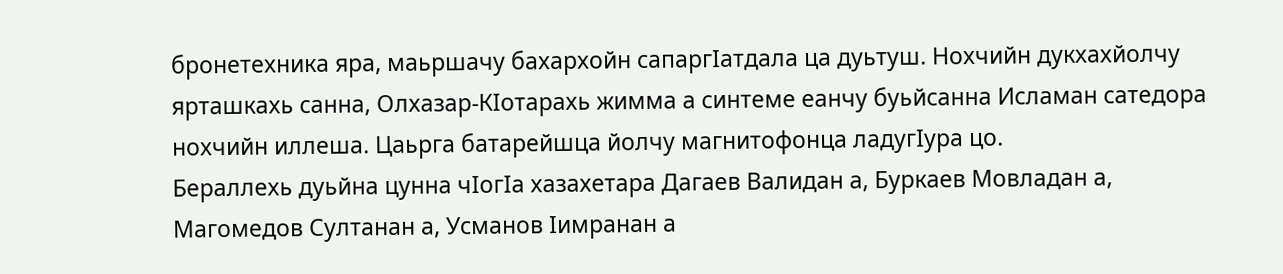бронетехника яра, маьршачу бахархойн сапаргIатдала ца дуьтуш. Нохчийн дукхахйолчу ярташкахь санна, Олхазар-КIотарахь жимма а синтеме еанчу буьйсанна Исламан сатедора нохчийн иллеша. Цаьрга батарейшца йолчу магнитофонца ладугIура цо.
Бераллехь дуьйна цунна чIогIа хазахетара Дагаев Валидан а, Буркаев Мовладан а, Магомедов Султанан а, Усманов Iимранан а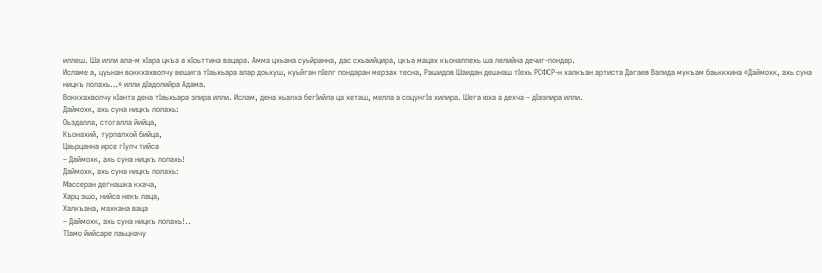иллеш. Ша илли ала-м хIара цкъа а хIоьттина вацара. Амма цхьана суьйранна, дас схьаийцира, цкъа мацах къоналлехь ша лелийна дечиг-пондар.
Исламе а, цуьнан воккхахволчу вешига тIаьхьара алар доьхуш, куьйган пIелг пондаран мерзах тесна, Рашидов Шаидан дешнаш тIехь РСФСР-н халкъан артиста Дагаев Валида мукъам баьккхина «Даймохк, ахь суна ницкъ лолахь…» илли дIадолийра Адама.
Воккхахволчу кIанта дена тIаьхьара элира илли. Ислам, дена хьалха бегIийла ца хеташ, мелла а соцунгIа хилира. Шега юха а дехча – дIаэлира илли.
Даймохк, ахь суна ницкъ лолахь:
Оьздалла, стогалла йийца,
Къонахий, турпалхой бийца,
Цаьрцанна ирсе гIулч тийса
– Даймохк, ахь суна ницкъ лолахь!
Даймохк, ахь суна ницкъ лолахь:
Массеран дегнашка кхача,
Харц эшо, нийса некъ лаца,
Халкъана, махкана ваца
– Даймохк, ахь суна ницкъ лолахь!..
ТIамо йийсаре лаьцначу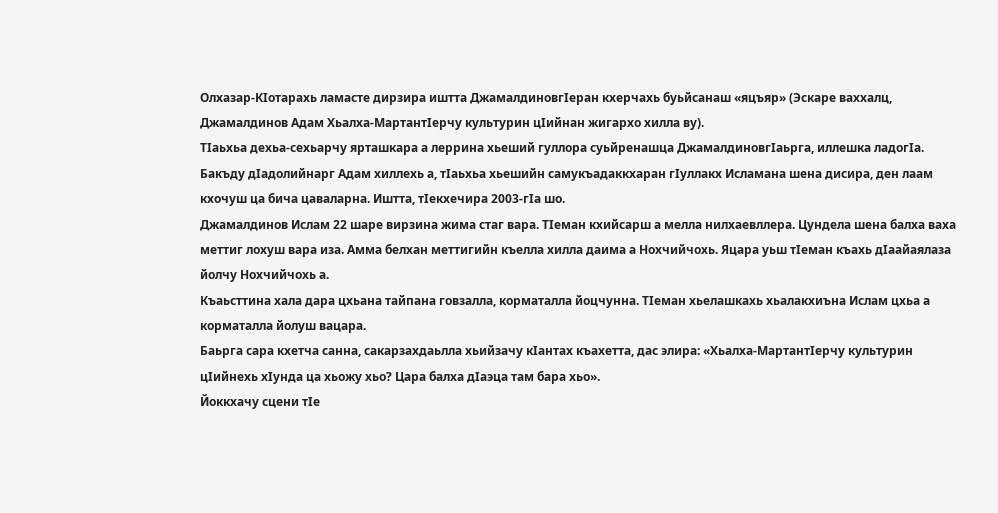Олхазар-КIотарахь ламасте дирзира иштта ДжамалдиновгIеран кхерчахь буьйсанаш «яцъяр» (Эскаре ваххалц, Джамалдинов Адам Хьалха-МартантIерчу культурин цIийнан жигархо хилла ву).
ТIаьхьа дехьа-сехьарчу ярташкара а леррина хьеший гуллора суьйренашца ДжамалдиновгIаьрга, иллешка ладогIа.
Бакъду дIадолийнарг Адам хиллехь а, тIаьхьа хьешийн самукъадаккхаран гIуллакх Исламана шена дисира, ден лаам кхочуш ца бича цаваларна. Иштта, тIекхечира 2003-гIа шо.
Джамалдинов Ислам 22 шаре вирзина жима стаг вара. ТIеман кхийсарш а мелла нилхаевллера. Цундела шена балха ваха меттиг лохуш вара иза. Амма белхан меттигийн къелла хилла даима а Нохчийчохь. Яцара уьш тIеман къахь дIаайаялаза йолчу Нохчийчохь а.
Къаьсттина хала дара цхьана тайпана говзалла, корматалла йоцчунна. ТIеман хьелашкахь хьалакхиъна Ислам цхьа а корматалла йолуш вацара.
Баьрга сара кхетча санна, сакарзахдаьлла хьийзачу кIантах къахетта, дас элира: «Хьалха-МартантIерчу культурин цIийнехь хIунда ца хьожу хьо? Цара балха дIаэца там бара хьо».
Йоккхачу сцени тIе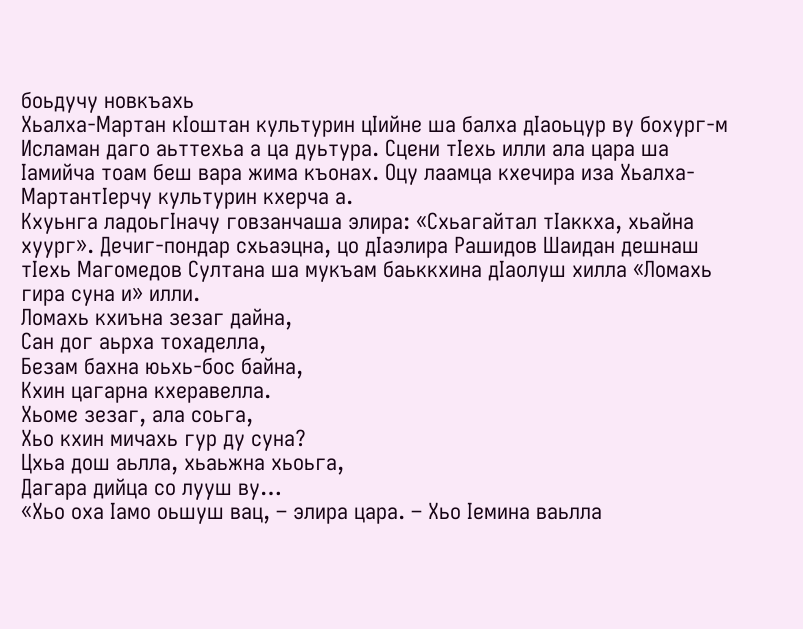боьдучу новкъахь
Хьалха-Мартан кIоштан культурин цIийне ша балха дIаоьцур ву бохург-м Исламан даго аьттехьа а ца дуьтура. Сцени тIехь илли ала цара ша Iамийча тоам беш вара жима къонах. Оцу лаамца кхечира иза Хьалха-МартантIерчу культурин кхерча а.
Кхуьнга ладоьгIначу говзанчаша элира: «Схьагайтал тIаккха, хьайна хуург». Дечиг-пондар схьаэцна, цо дIаэлира Рашидов Шаидан дешнаш тIехь Магомедов Султана ша мукъам баьккхина дIаолуш хилла «Ломахь гира суна и» илли.
Ломахь кхиъна зезаг дайна,
Сан дог аьрха тохаделла,
Безам бахна юьхь-бос байна,
Кхин цагарна кхеравелла.
Хьоме зезаг, ала соьга,
Хьо кхин мичахь гур ду суна?
Цхьа дош аьлла, хьаьжна хьоьга,
Дагара дийца со лууш ву…
«Хьо оха Iамо оьшуш вац, – элира цара. – Хьо Iемина ваьлла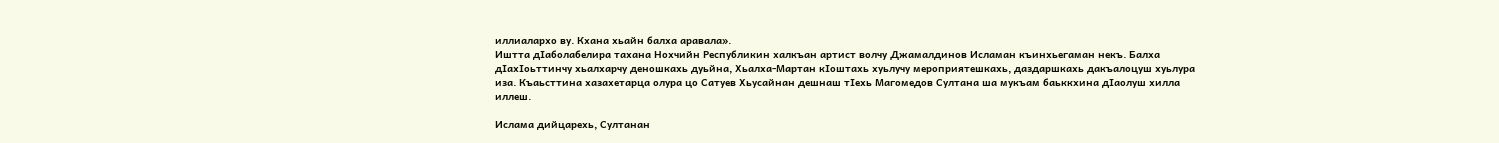иллиалархо ву. Кхана хьайн балха аравала».
Иштта дIаболабелира тахана Нохчийн Республикин халкъан артист волчу Джамалдинов Исламан къинхьегаман некъ. Балха дIахIоьттинчу хьалхарчу деношкахь дуьйна, Хьалха-Мартан кIоштахь хуьлучу мероприятешкахь, даздаршкахь дакъалоцуш хуьлура иза. Къаьсттина хазахетарца олура цо Сатуев Хьусайнан дешнаш тIехь Магомедов Султана ша мукъам баьккхина дIаолуш хилла иллеш.

Ислама дийцарехь, Султанан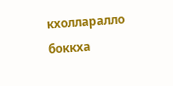кхолларалло боккха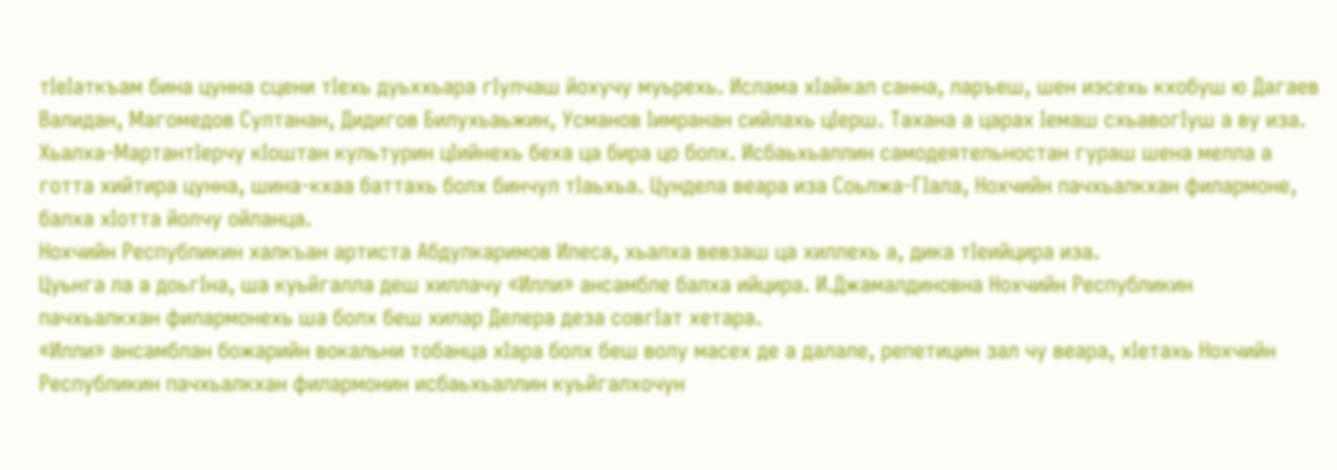тIеIаткъам бина цунна сцени тIехь дуьххьара гIулчаш йохучу муьрехь. Ислама хIайкал санна, ларъеш, шен иэсехь кхобуш ю Дагаев Валидан, Магомедов Султанан, Дидигов Билухьаьжин, Усманов Iимранан сийлахь цIерш. Тахана а царах Iемаш схьавогIуш а ву иза.
Хьалха-МартантIерчу кIоштан культурин цIийнехь беха ца бира цо болх. Исбаьхьаллин самодеятельностан гураш шена мелла а готта хийтира цунна, шина-кхаа баттахь болх бинчул тIаьхьа. Цундела веара иза Соьлжа-ГIала, Нохчийн пачхьалкхан филармоне, балха хIотта йолчу ойланца.
Нохчийн Республикин халкъан артиста Абдулкаримов Илеса, хьалха вевзаш ца хиллехь а, дика тIеийцира иза.
Цуьнга ла а доьгIна, ша куьйгалла деш хиллачу «Илли» ансамбле балха ийцира. И.Джамалдиновна Нохчийн Республикин пачхьалкхан филармонехь ша болх беш хилар Делера деза совгIат хетара.
«Илли» ансамблан божарийн вокальни тобанца хIара болх беш волу масех де а далале, репетицин зал чу веара, хIетахь Нохчийн Республикин пачхьалкхан филармонин исбаьхьаллин куьйгалхочун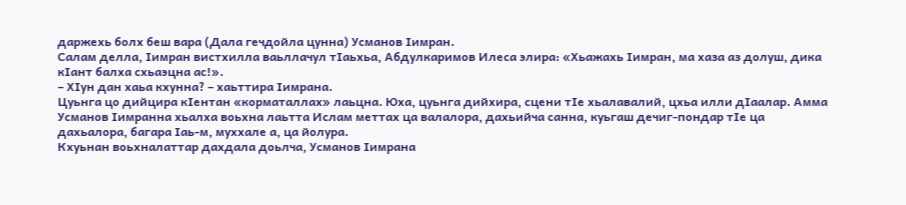даржехь болх беш вара (Дала гечдойла цунна) Усманов Iимран.
Салам делла, Iимран вистхилла ваьллачул тIаьхьа, Абдулкаримов Илеса элира: «Хьажахь Iимран, ма хаза аз долуш, дика кIант балха схьаэцна ас!».
– ХIун дан хаьа кхунна? – хаьттира Iимрана.
Цуьнга цо дийцира кIентан «корматаллах» лаьцна. Юха, цуьнга дийхира, сцени тIе хьалавалий, цхьа илли дIаалар. Амма Усманов Iимранна хьалха воьхна лаьтта Ислам меттах ца валалора, дахьийча санна, куьгаш дечиг-пондар тIе ца дахьалора, багара Iаь-м, муххале а, ца йолура.
Кхуьнан воьхналаттар дахдала доьлча, Усманов Iимрана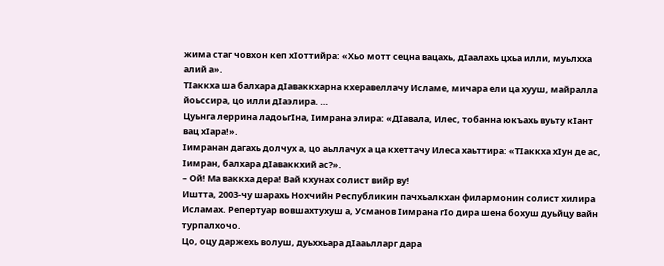жима стаг човхон кеп хIоттийра: «Хьо мотт сецна вацахь, дIаалахь цхьа илли, муьлхха алий а».
ТIаккха ша балхара дIаваккхарна кхеравеллачу Исламе, мичара ели ца хууш, майралла йоьссира, цо илли дIаэлира. …
Цуьнга леррина ладоьгIна, Iимрана элира: «ДIавала, Илес, тобанна юкъахь вуьту кIант вац хIара!».
Iимранан дагахь долчух а, цо аьллачух а ца кхеттачу Илеса хаьттира: «ТIаккха хIун де ас, Iимран, балхара дIаваккхий ас?».
– Ой! Ма ваккха дера! Вай кхунах солист вийр ву!
Иштта, 2003-чу шарахь Нохчийн Республикин пачхьалкхан филармонин солист хилира Исламах. Репертуар вовшахтухуш а, Усманов Iимрана гIо дира шена бохуш дуьйцу вайн турпалхочо.
Цо, оцу даржехь волуш, дуьххьара дIааьлларг дара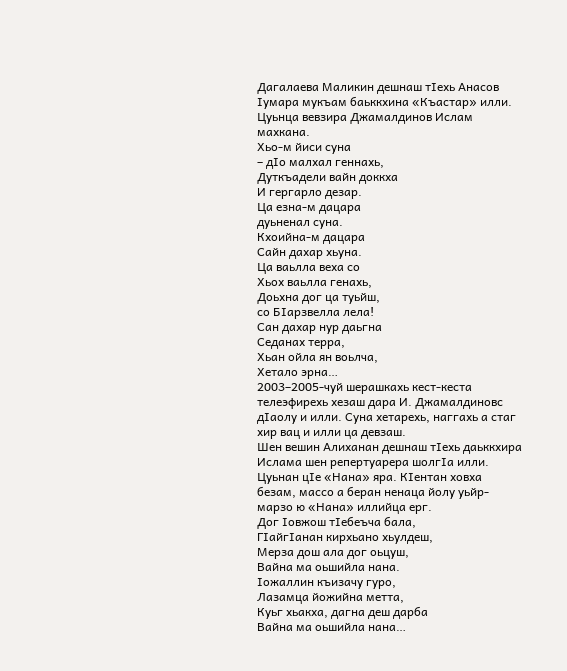Дагалаева Маликин дешнаш тIехь Анасов Iумара мукъам баьккхина «Къастар» илли. Цуьнца вевзира Джамалдинов Ислам махкана.
Хьо-м йиси суна
– дIо малхал геннахь,
Дуткъадели вайн доккха
И гергарло дезар.
Ца езна-м дацара
дуьненал суна.
Кхоийна-м дацара
Сайн дахар хьуна.
Ца ваьлла веха со
Хьох ваьлла генахь,
Доьхна дог ца туьйш,
со БIарзвелла лела!
Сан дахар нур даьгна
Седанах терра,
Хьан ойла ян воьлча,
Хетало эрна…
2003–2005-чуй шерашкахь кест-кеста телеэфирехь хезаш дара И. Джамалдиновс дIаолу и илли. Суна хетарехь, наггахь а стаг хир вац и илли ца девзаш.
Шен вешин Алиханан дешнаш тIехь даьккхира Ислама шен репертуарера шолгIа илли. Цуьнан цIе «Нана» яра. КIентан ховха безам, массо а беран ненаца йолу уьйр-марзо ю «Нана» иллийца ерг.
Дог Iовжош тIебеъча бала,
ГIайгIанан кирхьано хьулдеш,
Мерза дош ала дог оьцуш,
Вайна ма оьшийла нана.
Iожаллин къизачу гуро,
Лазамца йожийна метта,
Куьг хьакха, дагна деш дарба
Вайна ма оьшийла нана…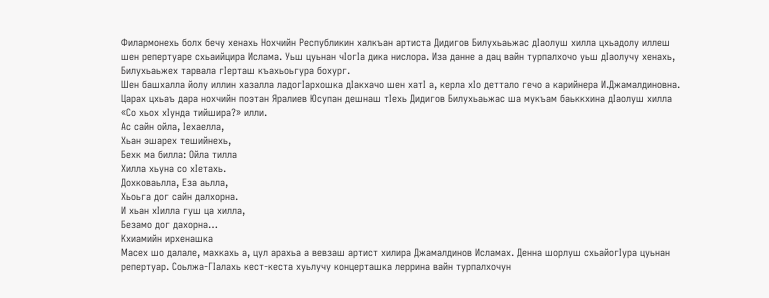Филармонехь болх бечу хенахь Нохчийн Республикин халкъан артиста Дидигов Билухьаьжас дIаолуш хилла цхьадолу иллеш шен репертуаре схьаийцира Ислама. Уьш цуьнан чIогIа дика нислора. Иза данне а дац вайн турпалхочо уьш дIаолучу хенахь, Билухьаьжех тарвала гIерташ къахьоьгура бохург.
Шен башхалла йолу иллин хазалла ладогIархошка дIакхачо шен хатI а, керла хIо деттало гечо а карийнера И.Джамалдиновна.
Царах цхьаъ дара нохчийн поэтан Яралиев Юсупан дешнаш тIехь Дидигов Билухьаьжас ша мукъам баьккхина дIаолуш хилла «Со хьох хIунда тийшира?» илли.
Ас сайн ойла, Iехаелла,
Хьан эшарех тешийнехь,
Бехк ма билла: Ойла тилла
Хилла хьуна со хIетахь.
Дохковаьлла, Еза аьлла,
Хьоьга дог сайн далхорна.
И хьан хIилла гуш ца хилла,
Безамо дог дахорна…
Кхиамийн ирхенашка
Масех шо далале, махкахь а, цул арахьа а вевзаш артист хилира Джамалдинов Исламах. Денна шорлуш схьайогIура цуьнан репертуар. Соьлжа-ГIалахь кест-кеста хуьлучу концерташка леррина вайн турпалхочун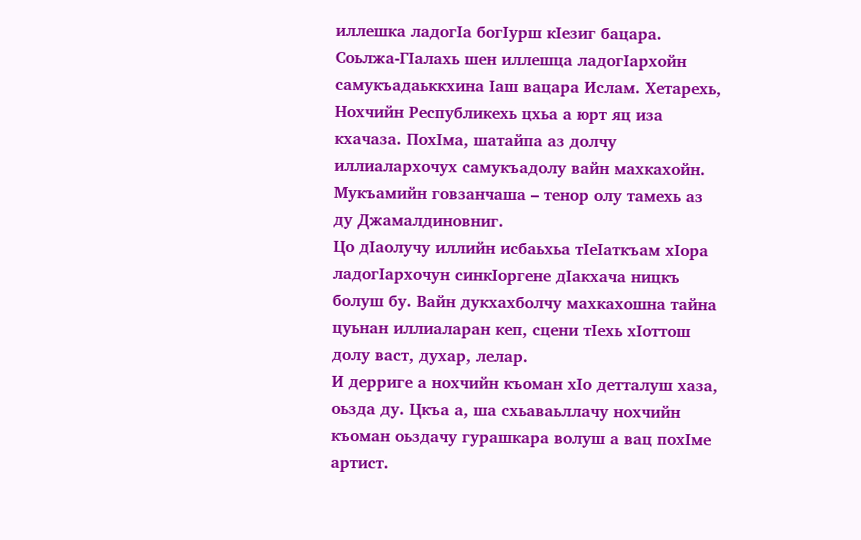иллешка ладогIа богIурш кIезиг бацара.
Соьлжа-ГIалахь шен иллешца ладогIархойн самукъадаьккхина Iаш вацара Ислам. Хетарехь, Нохчийн Республикехь цхьа а юрт яц иза кхачаза. ПохIма, шатайпа аз долчу иллиалархочух самукъадолу вайн махкахойн. Мукъамийн говзанчаша – тенор олу тамехь аз ду Джамалдиновниг.
Цо дIаолучу иллийн исбаьхьа тIеIаткъам хIора ладогIархочун синкIоргене дIакхача ницкъ болуш бу. Вайн дукхахболчу махкахошна тайна цуьнан иллиаларан кеп, сцени тIехь хIоттош долу васт, духар, лелар.
И дерриге а нохчийн къоман хIо детталуш хаза, оьзда ду. Цкъа а, ша схьаваьллачу нохчийн къоман оьздачу гурашкара волуш а вац похIме артист.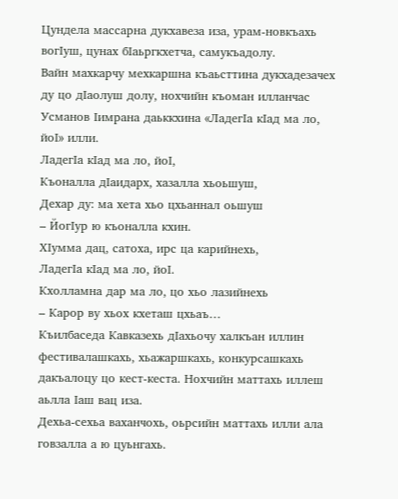Цундела массарна дукхавеза иза, урам-новкъахь вогIуш, цунах бIаьргкхетча, самукъадолу.
Вайн махкарчу мехкаршна къаьсттина дукхадезачех ду цо дIаолуш долу, нохчийн къоман илланчас Усманов Iимрана даьккхина «ЛадегIа кIад ма ло, йоI» илли.
ЛадегIа кIад ма ло, йоI,
Къоналла дIаидарх, хазалла хьоьшуш,
Дехар ду: ма хета хьо цхьаннал оьшуш
– ЙогIур ю къоналла кхин.
ХIумма дац, сатоха, ирс ца карийнехь,
ЛадегIа кIад ма ло, йоI.
Кхолламна дар ма ло, цо хьо лазийнехь
– Карор ву хьох кхеташ цхьаъ…
Къилбаседа Кавказехь дIахьочу халкъан иллин фестивалашкахь, хьажаршкахь, конкурсашкахь дакъалоцу цо кест-кеста. Нохчийн маттахь иллеш аьлла Iаш вац иза.
Дехьа-сехьа ваханчохь, оьрсийн маттахь илли ала говзалла а ю цуьнгахь.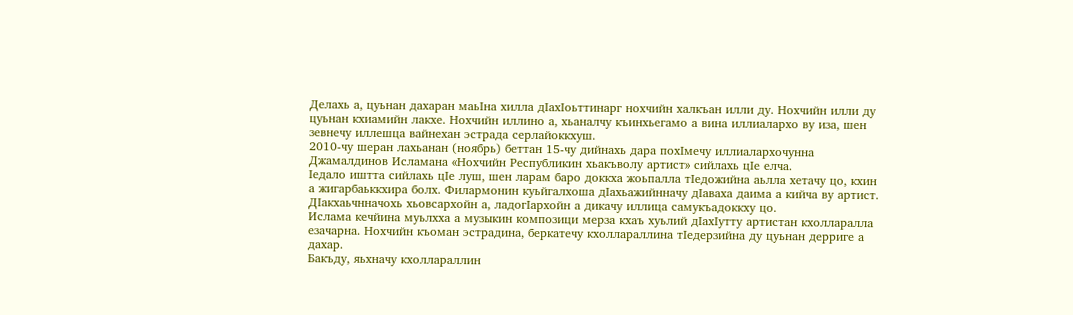Делахь а, цуьнан дахаран маьIна хилла дIахIоьттинарг нохчийн халкъан илли ду. Нохчийн илли ду цуьнан кхиамийн лакхе. Нохчийн иллино а, хьаналчу къинхьегамо а вина иллиалархо ву иза, шен зевнечу иллешца вайнехан эстрада серлайоккхуш.
2010-чу шеран лахьанан (ноябрь) беттан 15-чу дийнахь дара похIмечу иллиалархочунна Джамалдинов Исламана «Нохчийн Республикин хьакъволу артист» сийлахь цIе елча.
Iедало иштта сийлахь цIе луш, шен ларам баро доккха жоьпалла тIедожийна аьлла хетачу цо, кхин а жигарбаьккхира болх. Филармонин куьйгалхоша дIахьажийнначу дIаваха даима а кийча ву артист. ДIакхаьчнначохь хьовсархойн а, ладогIархойн а дикачу иллица самукъадоккху цо.
Ислама кечйина муьлхха а музыкин композици мерза кхаъ хуьлий дIахIутту артистан кхолларалла езачарна. Нохчийн къоман эстрадина, беркатечу кхоллараллина тIедерзийна ду цуьнан дерриге а дахар.
Бакъду, яьхначу кхоллараллин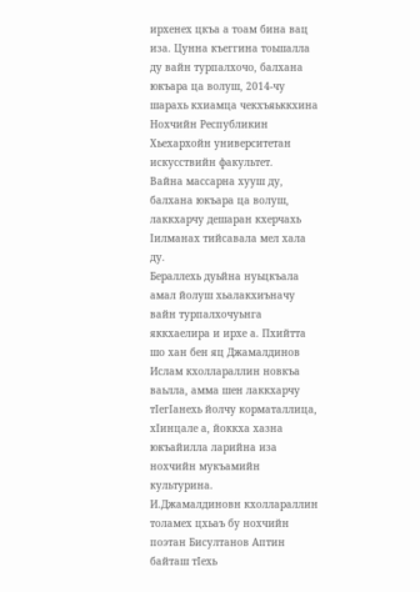ирхенех цкъа а тоам бина вац иза. Цунна къеггина тоьшалла ду вайн турпалхочо, балхана юкъара ца волуш, 2014-чу шарахь кхиамца чекхъяьккхина Нохчийн Республикин Хьехархойн университетан искусствийн факультет.
Вайна массарна хууш ду, балхана юкъара ца волуш, лаккхарчу дешаран кхерчахь Iилманах тийсавала мел хала ду.
Бераллехь дуьйна нуьцкъала амал йолуш хьалакхиъначу вайн турпалхочуьнга яккхаелира и ирхе а. Пхийтта шо хан бен яц Джамалдинов Ислам кхоллараллин новкъа ваьлла, амма шен лаккхарчу тIегIанехь йолчу корматаллица, хIинцале а, йоккха хазна юкъайилла ларийна иза нохчийн мукъамийн культурина.
И.Джамалдиновн кхоллараллин толамех цхьаъ бу нохчийн поэтан Бисултанов Аптин байташ тIехь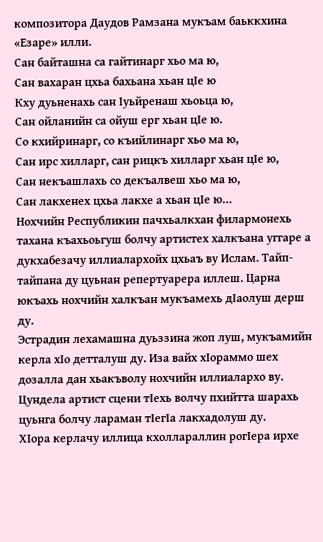композитора Даудов Рамзана мукъам баьккхина «Езаре» илли.
Сан байташна са гайтинарг хьо ма ю,
Сан вахаран цхьа бахьана хьан цIе ю
Кху дуьненахь сан Iуьйренаш хьоьца ю,
Сан ойланийн са ойуш ерг хьан цIе ю.
Со кхийринарг, со къийлинарг хьо ма ю,
Сан ирс хилларг, сан рицкъ хилларг хьан цIе ю,
Сан некъашлахь со декъалвеш хьо ма ю,
Сан лакхенех цхьа лакхе а хьан цIе ю…
Нохчийн Республикин пачхьалкхан филармонехь тахана къахьоьгуш болчу артистех халкъана уггаре а дукхабезачу иллиалархойх цхьаъ ву Ислам. Тайп-тайпана ду цуьнан репертуарера иллеш. Царна юкъахь нохчийн халкъан мукъамехь дIаолуш дерш ду.
Эстрадин лехамашна дуьззина жоп луш, мукъамийн керла хIо детталуш ду. Иза вайх хIораммо шех дозалла дан хьакъволу нохчийн иллиалархо ву. Цундела артист сцени тIехь волчу пхийтта шарахь цуьнга болчу лараман тIегIа лакхадолуш ду.
ХIора керлачу иллица кхоллараллин рогIера ирхе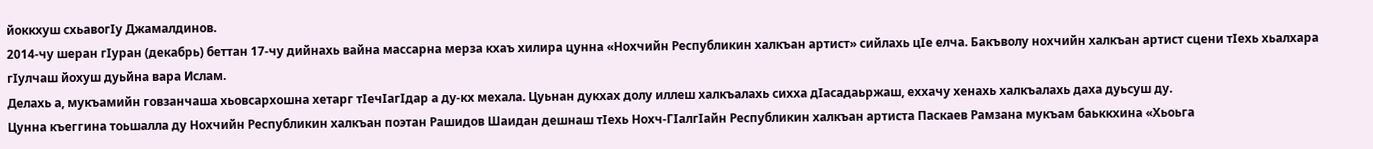йоккхуш схьавогIу Джамалдинов.
2014-чу шеран гIуран (декабрь) беттан 17-чу дийнахь вайна массарна мерза кхаъ хилира цунна «Нохчийн Республикин халкъан артист» сийлахь цIе елча. Бакъволу нохчийн халкъан артист сцени тIехь хьалхара гIулчаш йохуш дуьйна вара Ислам.
Делахь а, мукъамийн говзанчаша хьовсархошна хетарг тIечIагIдар а ду-кх мехала. Цуьнан дукхах долу иллеш халкъалахь сихха дIасадаьржаш, еххачу хенахь халкъалахь даха дуьсуш ду.
Цунна къеггина тоьшалла ду Нохчийн Республикин халкъан поэтан Рашидов Шаидан дешнаш тIехь Нохч-ГIалгIайн Республикин халкъан артиста Паскаев Рамзана мукъам баьккхина «Хьоьга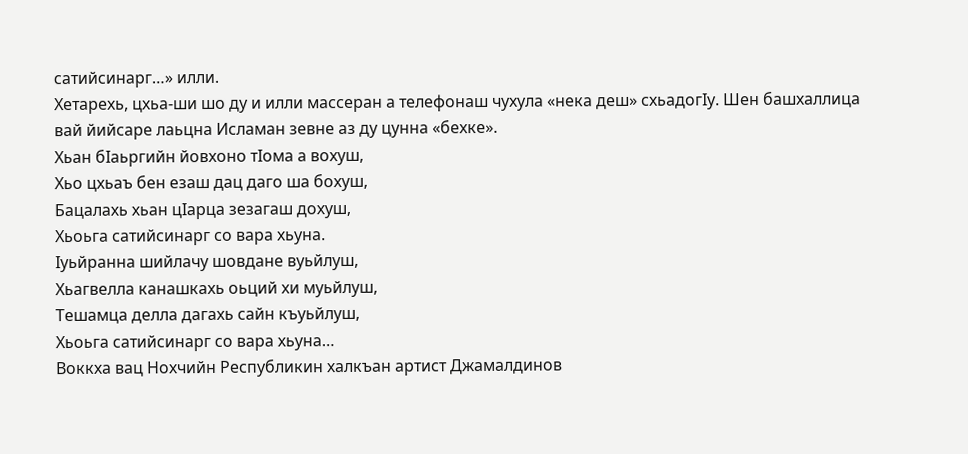сатийсинарг…» илли.
Хетарехь, цхьа-ши шо ду и илли массеран а телефонаш чухула «нека деш» схьадогIу. Шен башхаллица вай йийсаре лаьцна Исламан зевне аз ду цунна «бехке».
Хьан бIаьргийн йовхоно тIома а вохуш,
Хьо цхьаъ бен езаш дац даго ша бохуш,
Бацалахь хьан цIарца зезагаш дохуш,
Хьоьга сатийсинарг со вара хьуна.
Iуьйранна шийлачу шовдане вуьйлуш,
Хьагвелла канашкахь оьций хи муьйлуш,
Тешамца делла дагахь сайн къуьйлуш,
Хьоьга сатийсинарг со вара хьуна…
Воккха вац Нохчийн Республикин халкъан артист Джамалдинов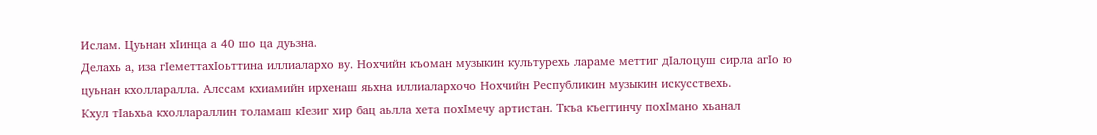Ислам. Цуьнан хIинца а 40 шо ца дуьзна.
Делахь а, иза гIеметтахIоьттина иллиалархо ву. Нохчийн къоман музыкин культурехь лараме меттиг дIалоцуш сирла агIо ю цуьнан кхолларалла. Алссам кхиамийн ирхенаш яьхна иллиалархочо Нохчийн Республикин музыкин искусствехь.
Кхул тIаьхьа кхоллараллин толамаш кIезиг хир бац аьлла хета похIмечу артистан. Ткъа къеггинчу похIмано хьанал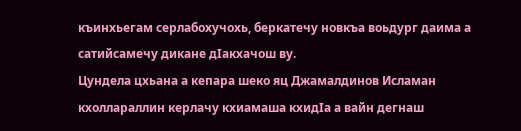къинхьегам серлабохучохь, беркатечу новкъа воьдург даима а сатийсамечу дикане дIакхачош ву.
Цундела цхьана а кепара шеко яц Джамалдинов Исламан кхоллараллин керлачу кхиамаша кхидIа а вайн дегнаш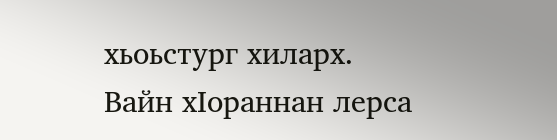хьоьстург хиларх.
Вайн хIораннан лерса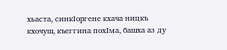хьаста, синкIоргене кхача ницкъ кхочуш, къеггина похIма, башха аз ду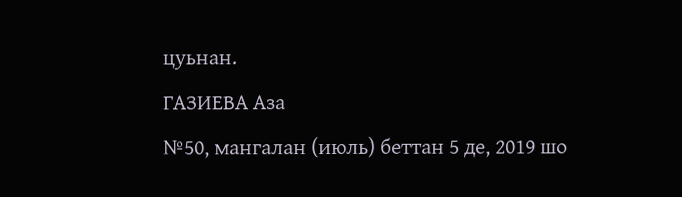цуьнан.
ГАЗИЕВА Аза
№50, мангалан (июль) беттан 5 де, 2019 шо